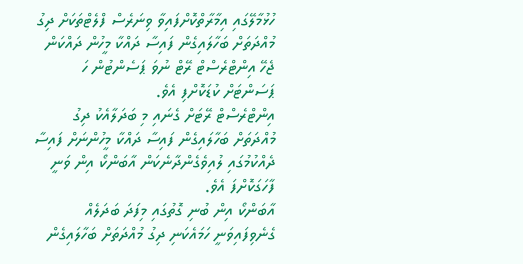ހުޅުމާލޭގައި އިމާރާތްކޮށްފައިވާ ވިނަރެސް ފްލެޓްތަކަށް ދިގު މުއްދަތަށް ބަހާލައިގެން ފައިސާ ދައްކާ މީހުން ދައްކަން ޖެހޭ އިންޓްރެސްޓް ރޭޓް ނުވަ ޕަސެންޓުން ހަ ޕަސަންޓަށް ކުޑަކޮށްފި އެވެ.
އިންޓްރެސްޓް ރޭޓަށް ގެނައި މި ބަދަލާއެކު ދިގު މުއްދަތަށް ބަހާލައިގެން ފައިސާ ދައްކާ މީހުންނަށް ފައިސާ ދެއްކުމުގައި ލުއިވެގެންދާނެކަން އާބަންކޯ އިން ވަނީ ފާހަގަކޮށްފަ އެވެ.
އާބަންކޯ އިން ބުނި ގޮތުގައި މިފަދަ ބަދަލެއް ގެނެވިފައިވަނީ ހަމައެކަނި ދިގު މުއްދަތަށް ބަހާލައިގެން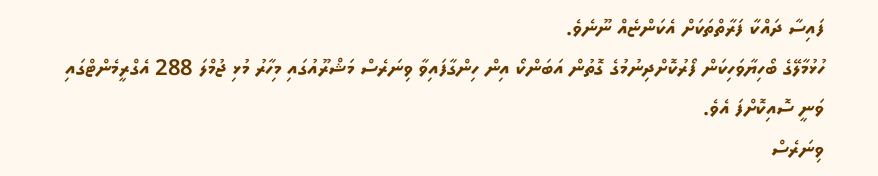ފައިސާ ދައްކާ ފަރާތްތަކަށް އެކަންޏެއް ނޫނެވެ.
ހުޅުމާލޭގެ ބޯހިޔާވަހިކަން ފޯރުކޮށްދިނުމުގެ ގޮތުން އަބަންކޯ އިން ހިންގާފައިވާ ވިނަރެސް މަޝްރޫއުގައި މިހާރު މުޅި ޖުމްލަ 288 އެގްރީމެންޓްގައި ވަނީ ސޮއިކޮށްފަ އެވެ.
ވިނަރެސް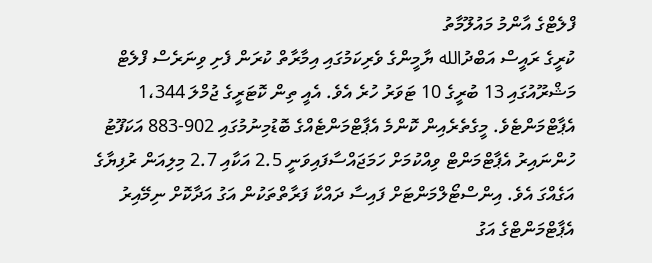ފްލެޓްގެ އާންމު މައުލޫމާތު
ކުރީގެ ރައީސް އަބްދުالله ޔާމީންގެ ވެރިކަމުގައި އިމާރާތް ކުރަން ފެށި ވިނަރެސް ފްލެޓް މަޝްރޫއުގައި 13 ބުރީގެ 10 ޓަވަރު ހުރެ އެވެ. އެއީ ތިން ކޮޓަރީގެ ޖުމްލަ 1،344 އެޕާޓްމަންޓެވެ. މީގެތެރެއިން ކޮންމެ އެޕާޓްމަންޓެއްގެ ބޮޑުމިނުމުގައި 902-883 އަކަފޫޓު ހުންނައިރު އެޕާޓްމަންޓް ވިއްކުމަށް ހަމަޖައްސާފައިވަނީ 2.5 އަކާއި 2.7 މިލިއަން ރުފިޔާގެ އަގެއްގަ އެވެ. އިންސްޓޯލްމަންޓަށް ފައިސާ ދައްކާ ފަރާތްތަކުން އަގު އަދާކޮށް ނިމޭއިރު އެޕާޓްމަންޓްގެ އަގު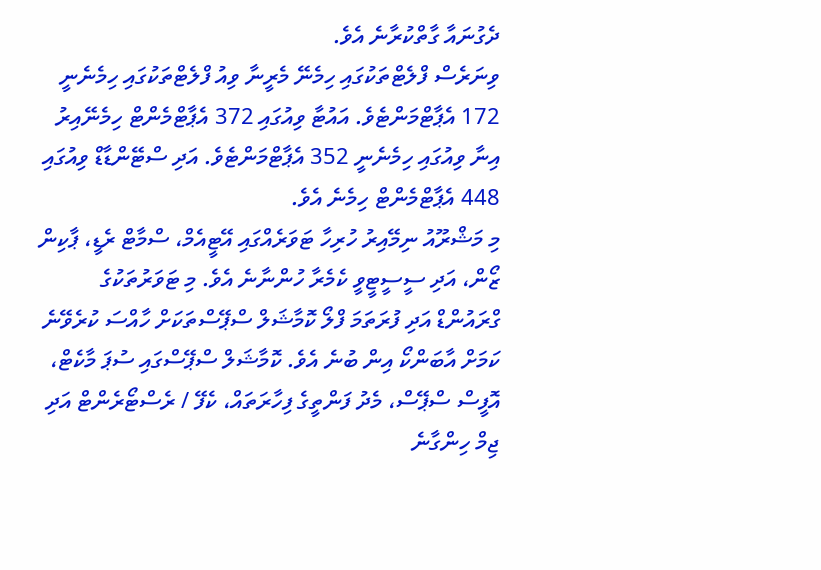ދެގުނައާ ގާތްކުރާނެ އެވެ.
ވިނަރެސް ފްލެޓްތަކުގައި ހިމެނޭ މެރީނާ ވިއު ފްލެޓްތަކުގައި ހިމެނެނީ 172 އެޕާޓްމަންޓެވެ. އައުޓާ ވިއުގައި 372 އެޕާޓްމެންޓް ހިމެނޭއިރު އިނާ ވިއުގައި ހިމެނެނީ 352 އެޕާޓްމަންޓެވެ. އަދި ސްޓޭންޑާޑް ވިއުގައި 448 އެޕާޓްމެންޓް ހިމެނެ އެވެ.
މި މަޝްރޫއު ނިމޭއިރު ހުރިހާ ޓަވަރެއްގައި އޭޓީއެމް، ސްމާޓް ރެޑީ، ޕާކިން ޒޯން، އަދި ސީސީޓީވީ ކެމެރާ ހުންނާނެ އެވެ. މި ޓަވަރުތަކުގެ ގްރައުންޑް އަދި ފުރަތަމަ ފްލޯ ކޮމާޝަލް ސްޕޭސްތަކަށް ހާއްސަ ކުރެވޭނެ ކަމަށް އާބަންކޯ އިން ބުނެ އެވެ. ކޮމާޝަލް ސްޕޭސްގައި ސުޕަ މާކެޓް، އޮފީސް ސްޕޭސް، މެދު ފަންތީގެ ފިހާރަތައް، ކެފޭ / ރެސްޓޯރެންޓް އަދި ޖިމް ހިންގާނެ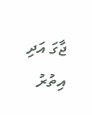ޖާގަ އަދި އިތުރު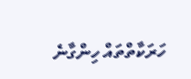ހަރަކާތްތައް ހިންގާނެ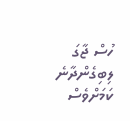ހުސް ޖާގަ ލިބިގެންދާނެ ކަމަށްވެސް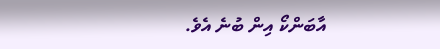އާބަންކޯ އިން ބުނެ އެވެ.